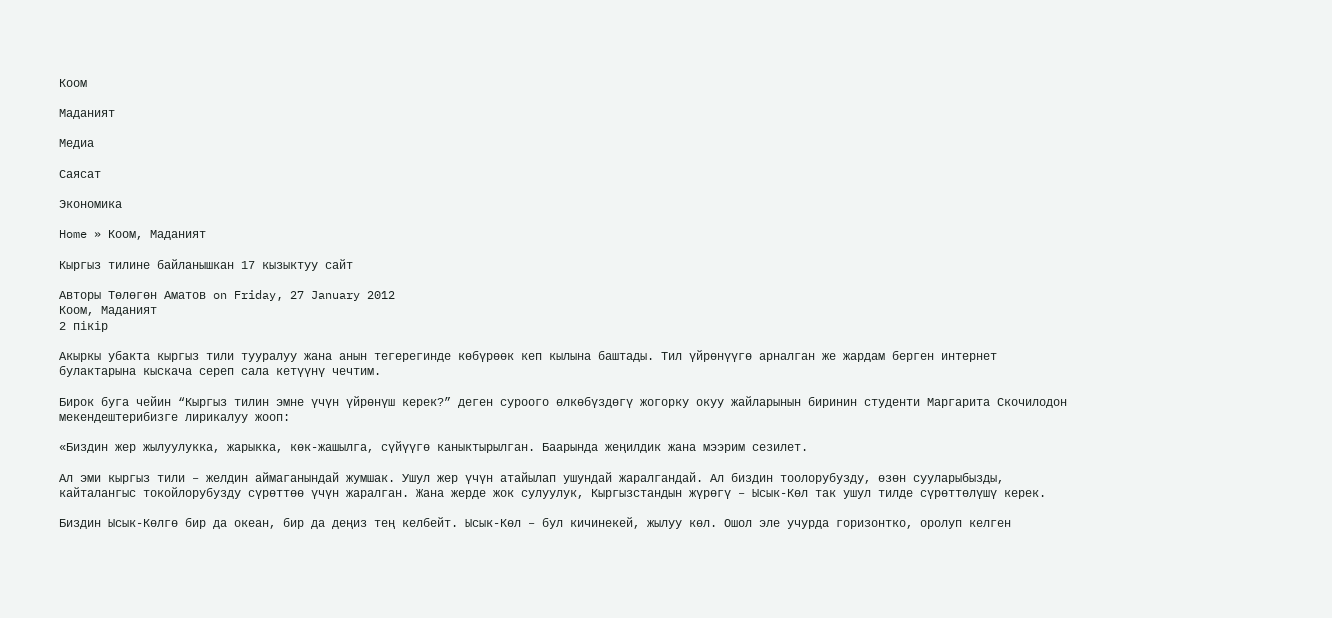Коом

Маданият

Медиа

Саясат

Экономика

Home » Коом, Маданият

Кыргыз тилине байланышкан 17 кызыктуу сайт

Авторы Төлөгөн Аматов on Friday, 27 January 2012
Коом, Маданият
2 пікір

Акыркы убакта кыргыз тили тууралуу жана анын тегерегинде көбүрөөк кеп кылына баштады. Тил үйрөнүүгө арналган же жардам берген интернет булактарына кыскача сереп сала кетүүнү чечтим.

Бирок буга чейин “Кыргыз тилин эмне үчүн үйрөнүш керек?” деген суроого өлкөбүздөгү жогорку окуу жайларынын биринин студенти Маргарита Скочилодон мекендештерибизге лирикалуу жооп:

«Биздин жер жылуулукка, жарыкка, көк-жашылга, сүйүүгө каныктырылган. Баарында жеңилдик жана мээрим сезилет.

Ал эми кыргыз тили – желдин аймаганындай жумшак. Ушул жер үчүн атайылап ушундай жаралгандай. Ал биздин тоолорубузду, өзөн сууларыбызды, кайталангыс токойлорубузду сүрөттөө үчүн жаралган. Жана жерде жок сулуулук, Кыргызстандын жүрөгү – Ысык-Көл так ушул тилде сүрөттөлүшү керек.

Биздин Ысык-Көлгө бир да океан, бир да деңиз тең келбейт. Ысык-Көл – бул кичинекей, жылуу көл. Ошол эле учурда горизонтко, оролуп келген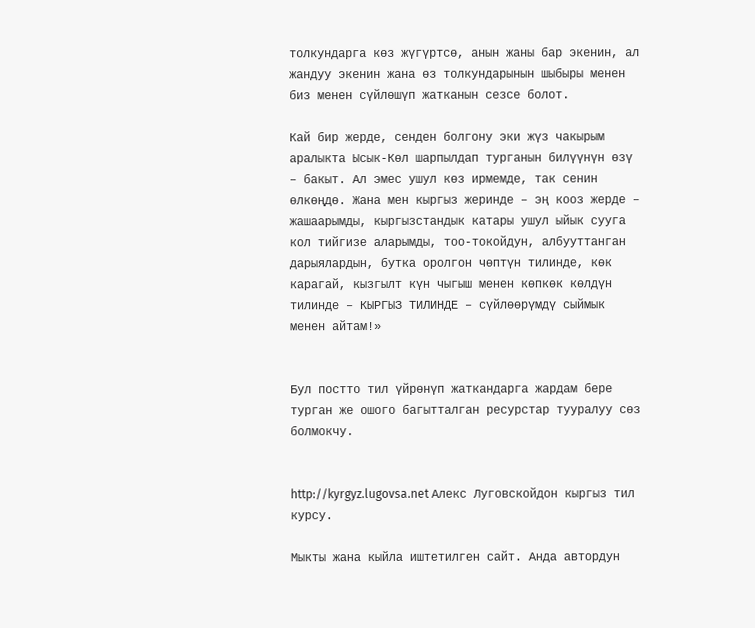толкундарга көз жүгүртсө, анын жаны бар экенин, ал жандуу экенин жана өз толкундарынын шыбыры менен биз менен сүйлөшүп жатканын сезсе болот.

Кай бир жерде, сенден болгону эки жүз чакырым аралыкта Ысык-Көл шарпылдап турганын билүүнүн өзү – бакыт. Ал эмес ушул көз ирмемде, так сенин өлкөңдө. Жана мен кыргыз жеринде – эң кооз жерде – жашаарымды, кыргызстандык катары ушул ыйык сууга кол тийгизе аларымды, тоо-токойдун, албууттанган дарыялардын, бутка оролгон чөптүн тилинде, көк карагай, кызгылт күн чыгыш менен көпкөк көлдүн тилинде – КЫРГЫЗ ТИЛИНДЕ – сүйлөөрүмдү сыймык менен айтам!»


Бул постто тил үйрөнүп жаткандарга жардам бере турган же ошого багытталган ресурстар тууралуу сөз болмокчу.


http://kyrgyz.lugovsa.net Алекс Луговскойдон кыргыз тил курсу.

Мыкты жана кыйла иштетилген сайт. Анда автордун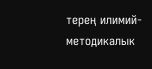терең илимий-методикалык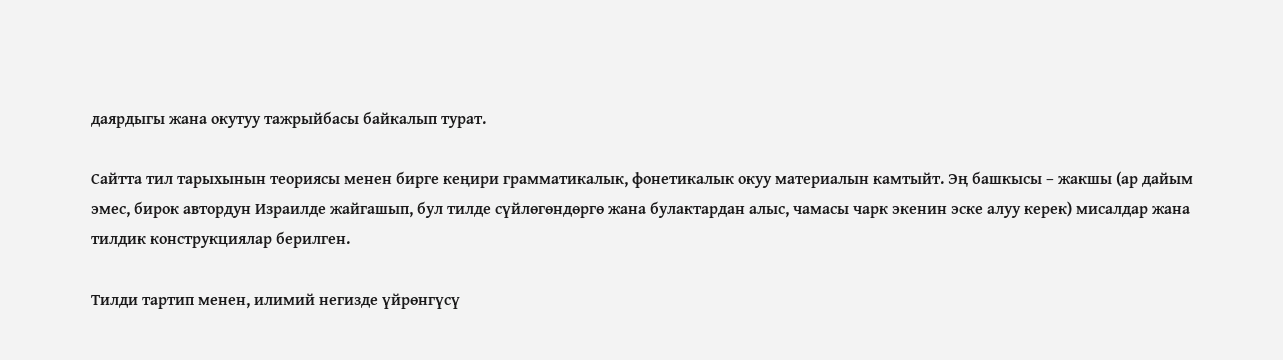даярдыгы жана окутуу тажрыйбасы байкалып турат.

Сайтта тил тарыхынын теориясы менен бирге кеңири грамматикалык, фонетикалык окуу материалын камтыйт. Эң башкысы – жакшы (ар дайым эмес, бирок автордун Израилде жайгашып, бул тилде сүйлөгөндөргө жана булактардан алыс, чамасы чарк экенин эске алуу керек) мисалдар жана тилдик конструкциялар берилген.

Тилди тартип менен, илимий негизде үйрөнгүсү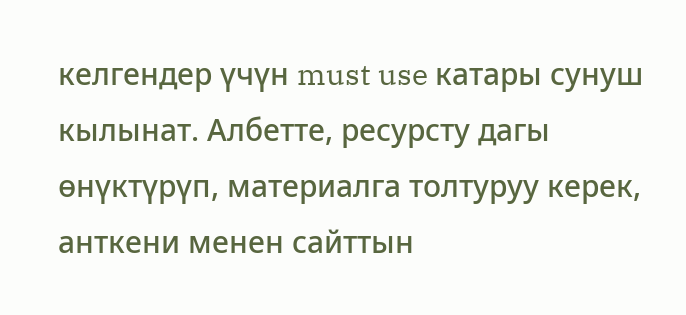келгендер үчүн must use катары сунуш кылынат. Албетте, ресурсту дагы өнүктүрүп, материалга толтуруу керек, анткени менен сайттын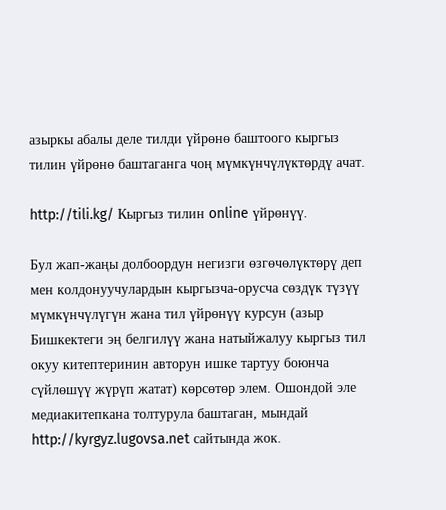азыркы абалы деле тилди үйрөнө баштоого кыргыз тилин үйрөнө баштаганга чоң мүмкүнчүлүктөрдү ачат.

http://tili.kg/ Кыргыз тилин online үйрөнүү.

Бул жап-жаңы долбоордун негизги өзгөчөлүктөрү деп мен колдонуучулардын кыргызча-орусча сөздүк түзүү мүмкүнчүлүгүн жана тил үйрөнүү курсун (азыр Бишкектеги эң белгилүү жана натыйжалуу кыргыз тил окуу китептеринин авторун ишке тартуу боюнча сүйлөшүү жүрүп жатат) көрсөтөр элем. Ошондой эле медиакитепкана толтурула баштаган, мындай http://kyrgyz.lugovsa.net сайтында жок.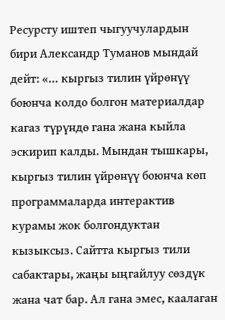Ресурсту иштеп чыгуучулардын бири Александр Туманов мындай дейт: «… кыргыз тилин үйрөнүү боюнча колдо болгон материалдар кагаз түрүндө гана жана кыйла эскирип калды. Мындан тышкары, кыргыз тилин үйрөнүү боюнча көп программаларда интерактив курамы жок болгондуктан кызыксыз. Сайтта кыргыз тили сабактары, жаңы ыңгайлуу сөздүк жана чат бар. Ал гана эмес, каалаган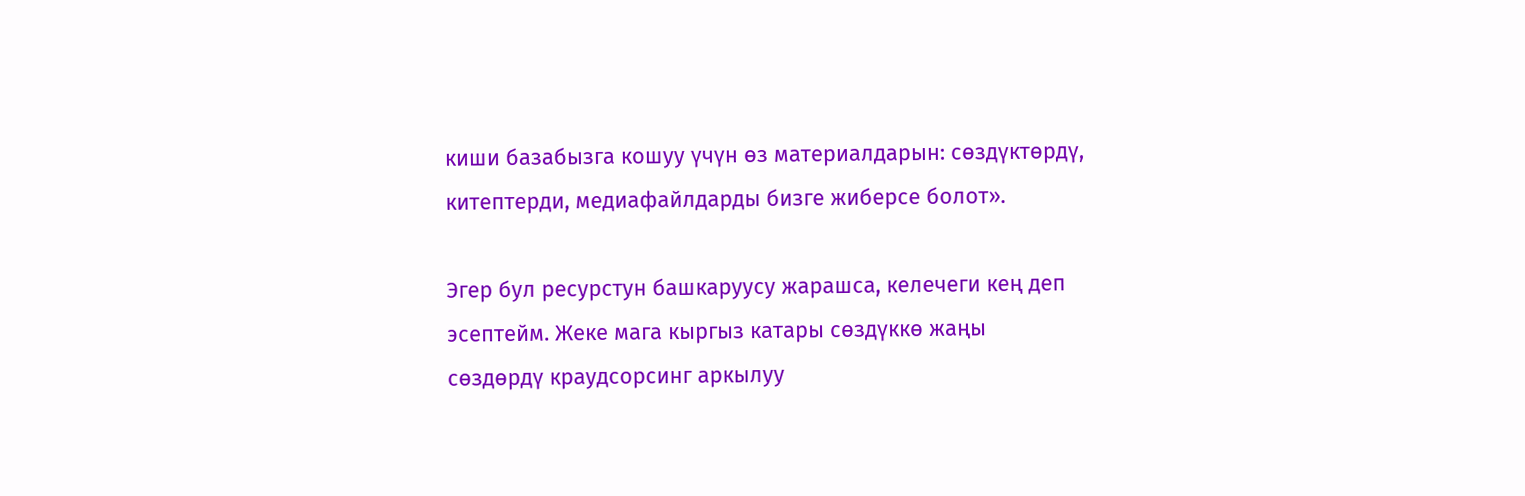киши базабызга кошуу үчүн өз материалдарын: сөздүктөрдү, китептерди, медиафайлдарды бизге жиберсе болот».

Эгер бул ресурстун башкаруусу жарашса, келечеги кең деп эсептейм. Жеке мага кыргыз катары сөздүккө жаңы сөздөрдү краудсорсинг аркылуу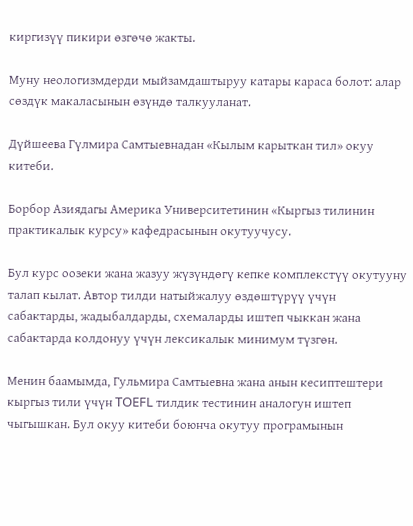киргизүү пикири өзгөчө жакты.

Муну неологизмдерди мыйзамдаштыруу катары караса болот: алар сөздүк макаласынын өзүндө талкууланат.

Дүйшеева Гүлмира Самтыевнадан «Кылым карыткан тил» окуу китеби.

Борбор Азиядагы Америка Университетинин «Кыргыз тилинин практикалык курсу» кафедрасынын окутуучусу.

Бул курс оозеки жана жазуу жүзүндөгү кепке комплекстүү окутууну талап кылат. Автор тилди натыйжалуу өздөштүрүү үчүн сабактарды, жадыбалдарды, схемаларды иштеп чыккан жана сабактарда колдонуу үчүн лексикалык минимум түзгөн.

Менин баамымда, Гульмира Самтыевна жана анын кесиптештери кыргыз тили үчүн TOEFL тилдик тестинин аналогун иштеп чыгышкан. Бул окуу китеби боюнча окутуу програмынын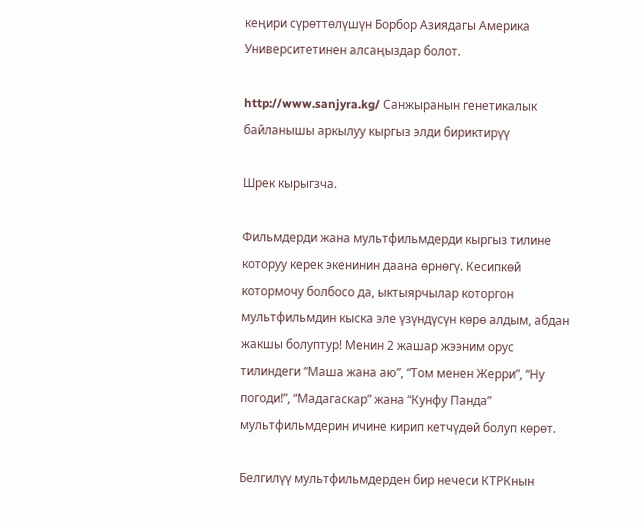кеңири сүрөттөлүшүн Борбор Азиядагы Америка Университетинен алсаңыздар болот.

http://www.sanjyra.kg/ Санжыранын генетикалык байланышы аркылуу кыргыз элди бириктирүү

Шрек кырыгзча.

Фильмдерди жана мультфильмдерди кыргыз тилине которуу керек экенинин даана өрнөгү. Кесипкөй котормочу болбосо да, ыктыярчылар которгон мультфильмдин кыска эле үзүндүсүн көрө алдым, абдан жакшы болуптур! Менин 2 жашар жээним орус тилиндеги “Маша жана аю”, “Том менен Жерри”, “Ну погоди!”, “Мадагаскар” жана “Кунфу Панда” мультфильмдерин ичине кирип кетчүдөй болуп көрөт.

Белгилүү мультфильмдерден бир нечеси КТРКнын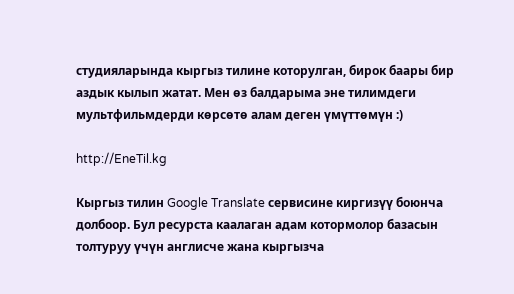студияларында кыргыз тилине которулган, бирок баары бир аздык кылып жатат. Мен өз балдарыма эне тилимдеги мультфильмдерди көрсөтө алам деген үмүттөмүн :)

http://EneTil.kg

Кыргыз тилин Google Translate сервисине киргизүү боюнча долбоор. Бул ресурста каалаган адам котормолор базасын толтуруу үчүн англисче жана кыргызча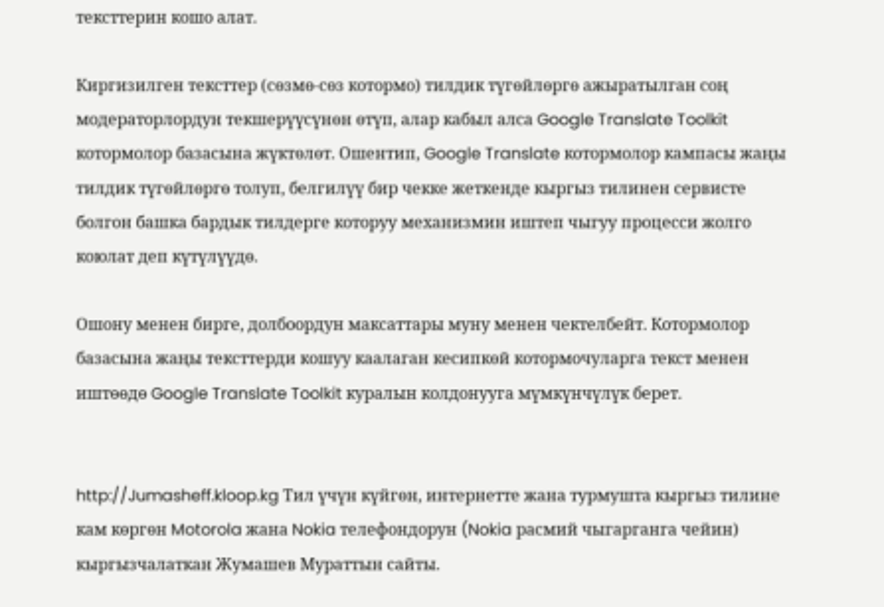тексттерин кошо алат.

Киргизилген тексттер (сөзмө-сөз котормо) тилдик түгөйлөргө ажыратылган соң модераторлордун текшерүүсүнөн өтүп, алар кабыл алса Google Translate Toolkit котормолор базасына жүктөлөт. Ошентип, Google Translate котормолор кампасы жаңы тилдик түгөйлөргө толуп, белгилүү бир чекке жеткенде кыргыз тилинен сервисте болгон башка бардык тилдерге которуу механизмин иштеп чыгуу процесси жолго коюлат деп күтүлүүдө.

Ошону менен бирге, долбоордун максаттары муну менен чектелбейт. Котормолор базасына жаңы тексттерди кошуу каалаган кесипкөй котормочуларга текст менен иштөөдө Google Translate Toolkit куралын колдонууга мүмкүнчүлүк берет.


http://Jumasheff.kloop.kg Тил үчүн күйгөн, интернетте жана турмушта кыргыз тилине кам көргөн Motorola жана Nokia телефондорун (Nokia расмий чыгарганга чейин) кыргызчалаткан Жумашев Мураттын сайты.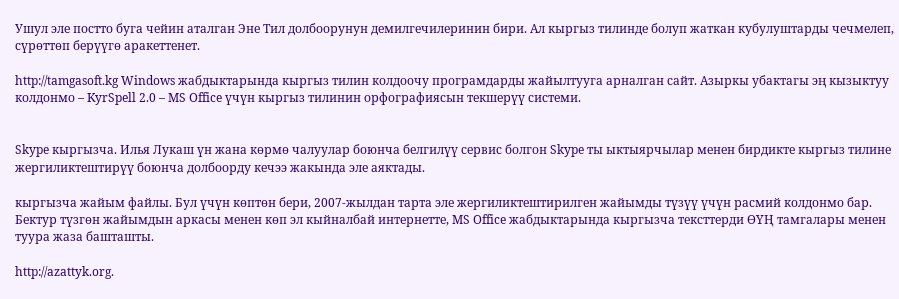Ушул эле постто буга чейин аталган Эне Тил долбоорунун демилгечилеринин бири. Ал кыргыз тилинде болуп жаткан кубулуштарды чечмелеп, сүрөттөп берүүгө аракеттенет.

http://tamgasoft.kg Windows жабдыктарында кыргыз тилин колдоочу програмдарды жайылтууга арналган сайт. Азыркы убактагы эң кызыктуу колдонмо – KyrSpell 2.0 – MS Office үчүн кыргыз тилинин орфографиясын текшерүү системи.


Skype кыргызча. Илья Лукаш үн жана көрмө чалуулар боюнча белгилүү сервис болгон Skype ты ыктыярчылар менен бирдикте кыргыз тилине жергиликтештирүү боюнча долбоорду кечээ жакында эле аяктады.

кыргызча жайым файлы. Бул үчүн көптөн бери, 2007-жылдан тарта эле жергиликтештирилген жайымды түзүү үчүн расмий колдонмо бар. Бектур түзгөн жайымдын аркасы менен көп эл кыйналбай интернетте, MS Office жабдыктарында кыргызча тексттерди ӨҮҢ тамгалары менен туура жаза башташты.

http://azattyk.org.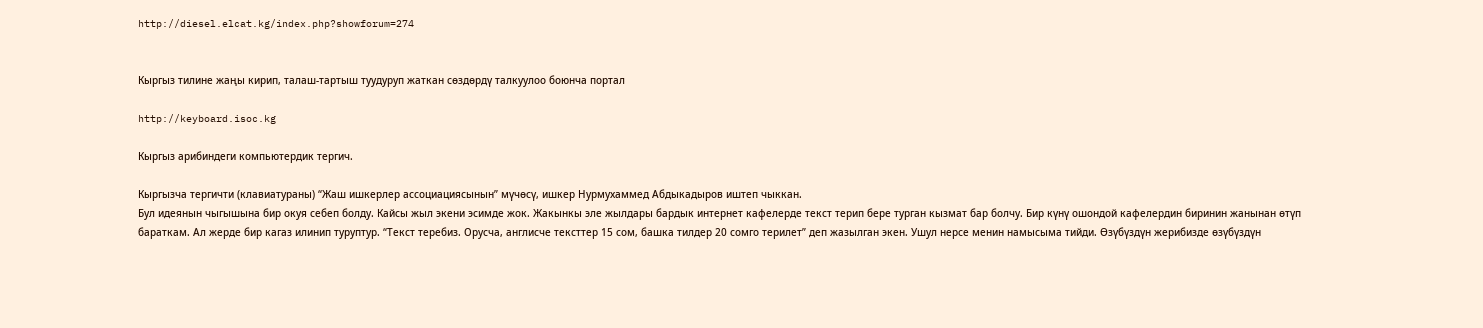http://diesel.elcat.kg/index.php?showforum=274


Кыргыз тилине жаңы кирип, талаш-тартыш туудуруп жаткан сөздөрдү талкуулоо боюнча портал

http://keyboard.isoc.kg

Кыргыз арибиндеги компьютердик тергич.

Кыргызча тергичти (клавиатураны) “Жаш ишкерлер ассоциациясынын” мүчөсү, ишкер Нурмухаммед Абдыкадыров иштеп чыккан.
Бул идеянын чыгышына бир окуя себеп болду. Кайсы жыл экени эсимде жок. Жакынкы эле жылдары бардык интернет кафелерде текст терип бере турган кызмат бар болчу. Бир күнү ошондой кафелердин биринин жанынан өтүп бараткам. Ал жерде бир кагаз илинип туруптур. “Текст теребиз. Орусча, англисче тексттер 15 сом, башка тилдер 20 сомго терилет” деп жазылган экен. Ушул нерсе менин намысыма тийди. Өзүбүздүн жерибизде өзүбүздүн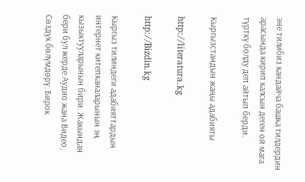эне тилибиз кандайча башка тилдердин арасында кирип калсын деген ой мага түрткү болду деп айтып берди.

Кыргызстандын жаңы адабияты

http://literatura.kg

http://Bizdin.kg

Кыргыз тилиндеги адабияттардын интернет китепканаларынын эң кызыктууларынын бири. Жакындан бери бул жерде Аудио жана Видео, Сөздүк бөлүмдөрү. Бирок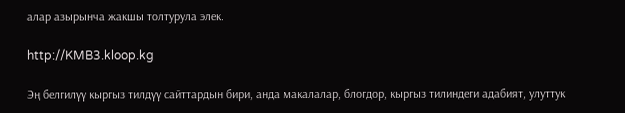алар азырынча жакшы толтурула элек.

http://KMB3.kloop.kg

Эң белгилүү кыргыз тилдүү сайттардын бири, анда макалалар, блогдор, кыргыз тилиндеги адабият, улуттук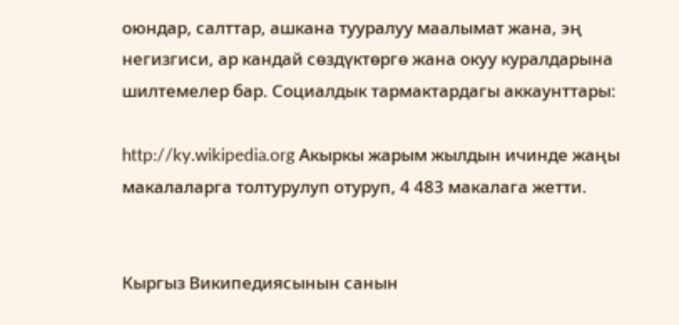оюндар, салттар, ашкана тууралуу маалымат жана, эң негизгиси, ар кандай сөздүктөргө жана окуу куралдарына шилтемелер бар. Социалдык тармактардагы аккаунттары:

http://ky.wikipedia.org Акыркы жарым жылдын ичинде жаңы макалаларга толтурулуп отуруп, 4 483 макалага жетти.


Кыргыз Википедиясынын санын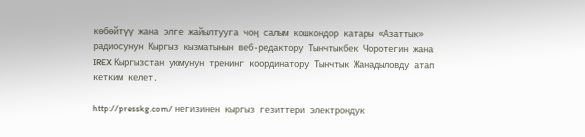көбөйтүү жана элге жайылтууга чоң салым кошкондор катары «Азаттык» радиосунун Кыргыз кызматынын веб-редактору Тынчтыкбек Чоротегин жана IREX Кыргызстан уюмунун тренинг координатору Тынчтык Жанадыловду атап кетким келет.

http://presskg.com/ негизинен кыргыз гезиттери электрондук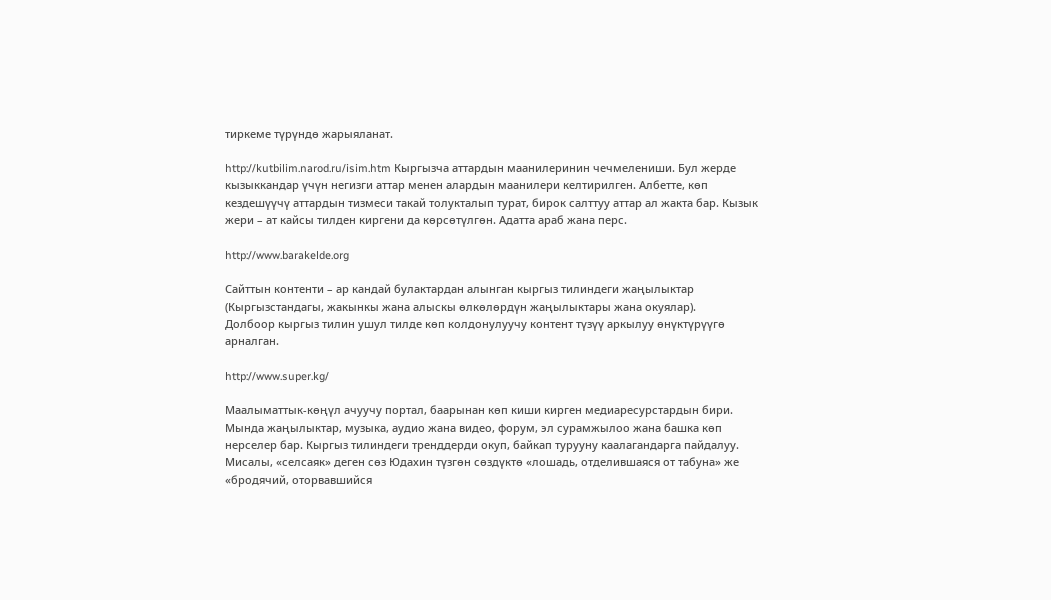тиркеме түрүндө жарыяланат.

http://kutbilim.narod.ru/isim.htm Кыргызча аттардын маанилеринин чечмелениши. Бул жерде кызыккандар үчүн негизги аттар менен алардын маанилери келтирилген. Албетте, көп кездешүүчү аттардын тизмеси такай толукталып турат, бирок салттуу аттар ал жакта бар. Кызык жери – ат кайсы тилден киргени да көрсөтүлгөн. Адатта араб жана перс.

http://www.barakelde.org

Сайттын контенти – ар кандай булактардан алынган кыргыз тилиндеги жаңылыктар (Кыргызстандагы, жакынкы жана алыскы өлкөлөрдүн жаңылыктары жана окуялар).
Долбоор кыргыз тилин ушул тилде көп колдонулуучу контент түзүү аркылуу өнүктүрүүгө арналган.

http://www.super.kg/

Маалыматтык-көңүл ачуучу портал, баарынан көп киши кирген медиаресурстардын бири. Мында жаңылыктар, музыка, аудио жана видео, форум, эл сурамжылоо жана башка көп нерселер бар. Кыргыз тилиндеги тренддерди окуп, байкап турууну каалагандарга пайдалуу. Мисалы, «селсаяк» деген сөз Юдахин түзгөн сөздүктө «лошадь, отделившаяся от табуна» же «бродячий, оторвавшийся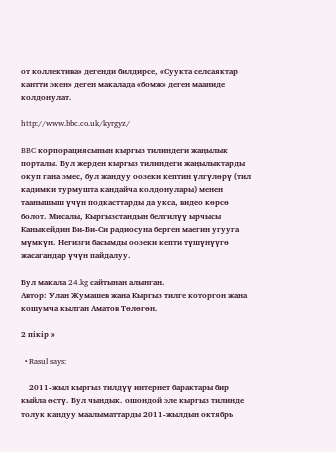от коллектива» дегенди билдирсе, «Суукта селсаяктар кантти экен» деген макалада «бомж» деген мааниде колдонулат.

http://www.bbc.co.uk/kyrgyz/

BBC корпорациясынын кыргыз тилиндеги жаңылык порталы. Бул жерден кыргыз тилиндеги жаңылыктарды окуп гана эмес, бул жандуу оозеки кептин үлгүлөрү (тил кадимки турмушта кандайча колдонулары) менен таанышыш үчүн подкасттарды да укса, видео көрсө болот. Мисалы, Кыргызстандын белгилүү ырчысы Каныкейдин Би-Би-Си радиосуна берген маегин угууга мүмкүн. Негизги басымды оозеки кепти түшүнүүгө жасагандар үчүн пайдалуу.

Бул макала 24.kg сайтынан алынган.
Автор: Улан Жумашев жана Кыргыз тилге которгон жана кошумча кылган Аматов Төлөгөн.

2 пікір »

  • Rasul says:

    2011-жыл кыргыз тилдүү интернет барактары бир кыйла өстү. Бул чындык. ошондой эле кыргыз тилинде толук кандуу маалыматтарды 2011-жылдын октябрь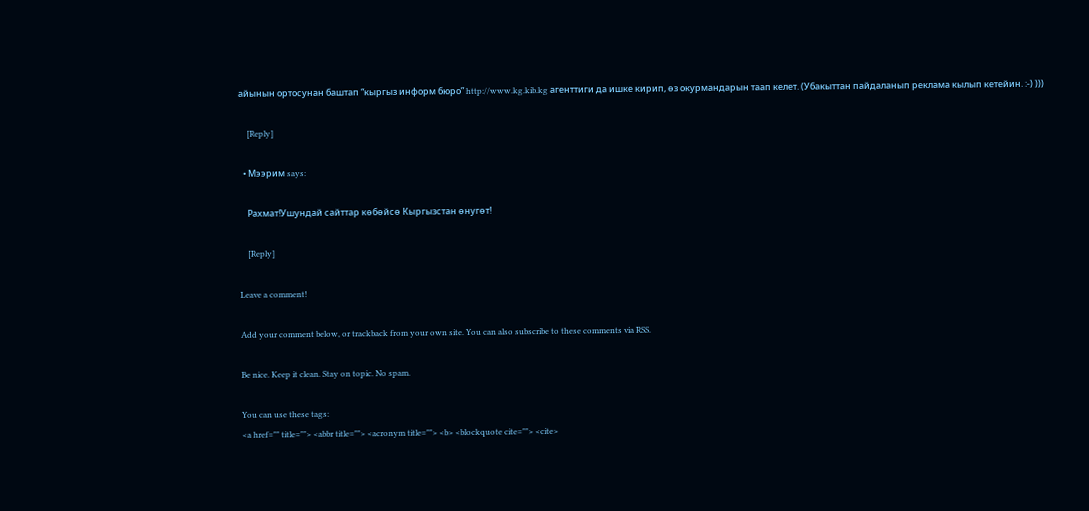айынын ортосунан баштап “кыргыз информ бюро” http://www.kg.kib.kg агенттиги да ишке кирип, өз окурмандарын таап келет. (Убакыттан пайдаланып реклама кылып кетейин. :-) )))

    [Reply]

  • Мээрим says:

    Рахмат!Ушундай сайттар көбөйсө Кыргызстан өнугөт!

    [Reply]

Leave a comment!

Add your comment below, or trackback from your own site. You can also subscribe to these comments via RSS.

Be nice. Keep it clean. Stay on topic. No spam.

You can use these tags:
<a href="" title=""> <abbr title=""> <acronym title=""> <b> <blockquote cite=""> <cite>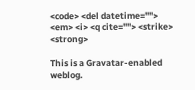<code> <del datetime=""> <em> <i> <q cite=""> <strike> <strong>

This is a Gravatar-enabled weblog.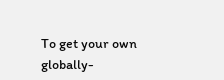To get your own globally-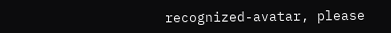recognized-avatar, please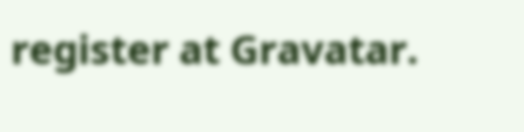register at Gravatar.